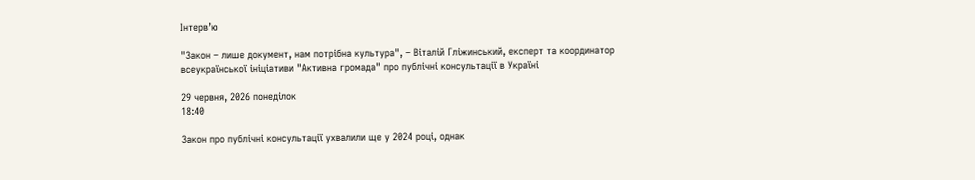Інтерв’ю

"Закон – лише документ, нам потрібна культура", – Віталій Гліжинський, експерт та координатор всеукраїнської ініціативи "Активна громада" про публічні консультації в Україні

29 червня, 2026 понедiлок
18:40

Закон про публічні консультації ухвалили ще у 2024 році, однак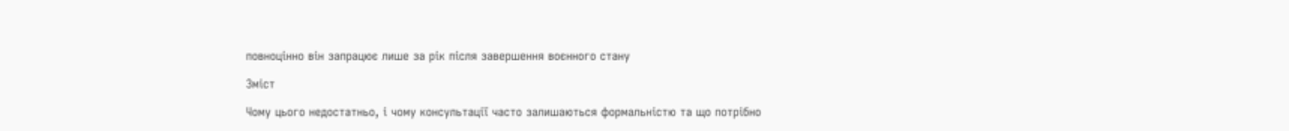повноцінно він запрацює лише за рік після завершення воєнного стану

Зміст

Чому цього недостатньо, і чому консультації часто залишаються формальністю та що потрібно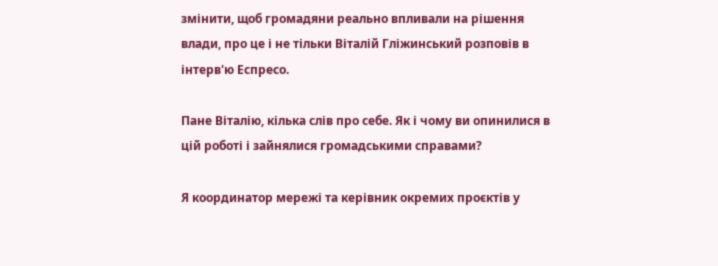змінити, щоб громадяни реально впливали на рішення влади, про це і не тільки Віталій Гліжинський розповів в інтерв'ю Еспресо.

Пане Віталію, кілька слів про себе. Як і чому ви опинилися в цій роботі і зайнялися громадськими справами?

Я координатор мережі та керівник окремих проєктів у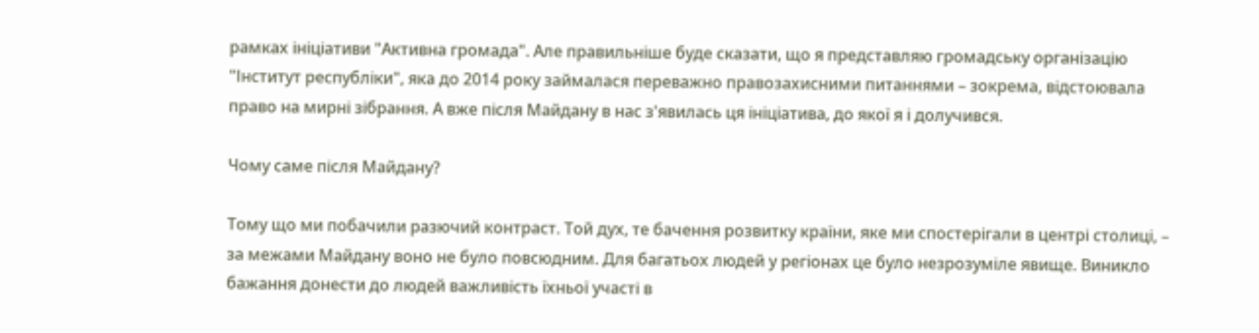рамках ініціативи "Активна громада". Але правильніше буде сказати, що я представляю громадську організацію "Інститут республіки", яка до 2014 року займалася переважно правозахисними питаннями – зокрема, відстоювала право на мирні зібрання. А вже після Майдану в нас з'явилась ця ініціатива, до якої я і долучився.

Чому саме після Майдану?

Тому що ми побачили разючий контраст. Той дух, те бачення розвитку країни, яке ми спостерігали в центрі столиці, – за межами Майдану воно не було повсюдним. Для багатьох людей у регіонах це було незрозуміле явище. Виникло бажання донести до людей важливість їхньої участі в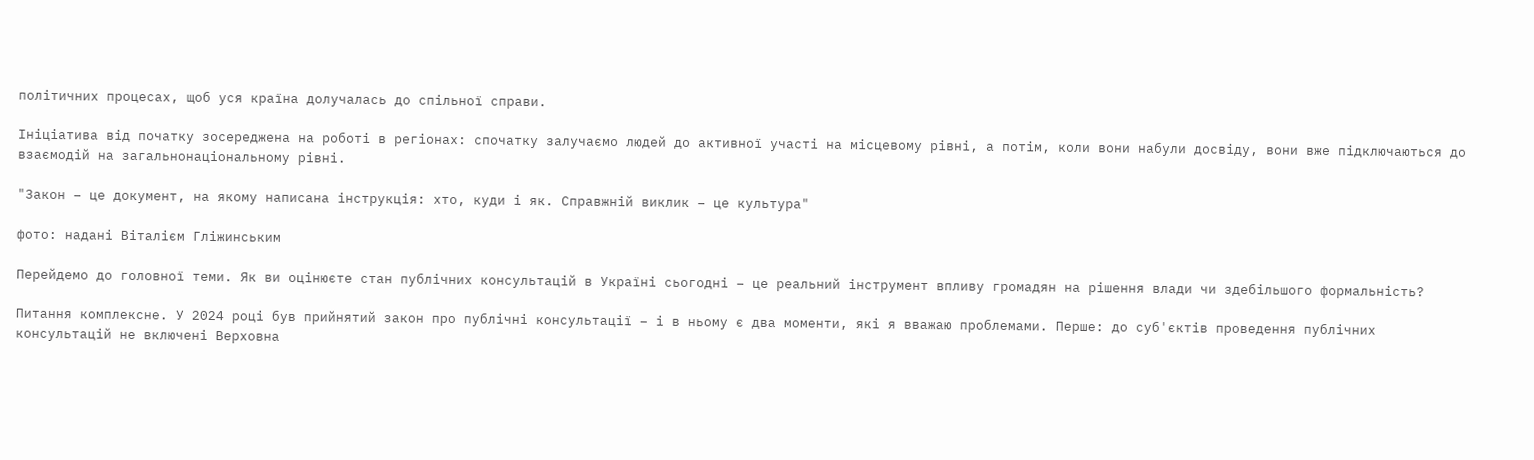політичних процесах, щоб уся країна долучалась до спільної справи.

Ініціатива від початку зосереджена на роботі в регіонах: спочатку залучаємо людей до активної участі на місцевому рівні, а потім, коли вони набули досвіду, вони вже підключаються до взаємодій на загальнонаціональному рівні.

"Закон – це документ, на якому написана інструкція: хто, куди і як. Справжній виклик – це культура"

фото: надані Віталієм Гліжинським

Перейдемо до головної теми. Як ви оцінюєте стан публічних консультацій в Україні сьогодні – це реальний інструмент впливу громадян на рішення влади чи здебільшого формальність?

Питання комплексне. У 2024 році був прийнятий закон про публічні консультації – і в ньому є два моменти, які я вважаю проблемами. Перше: до суб'єктів проведення публічних консультацій не включені Верховна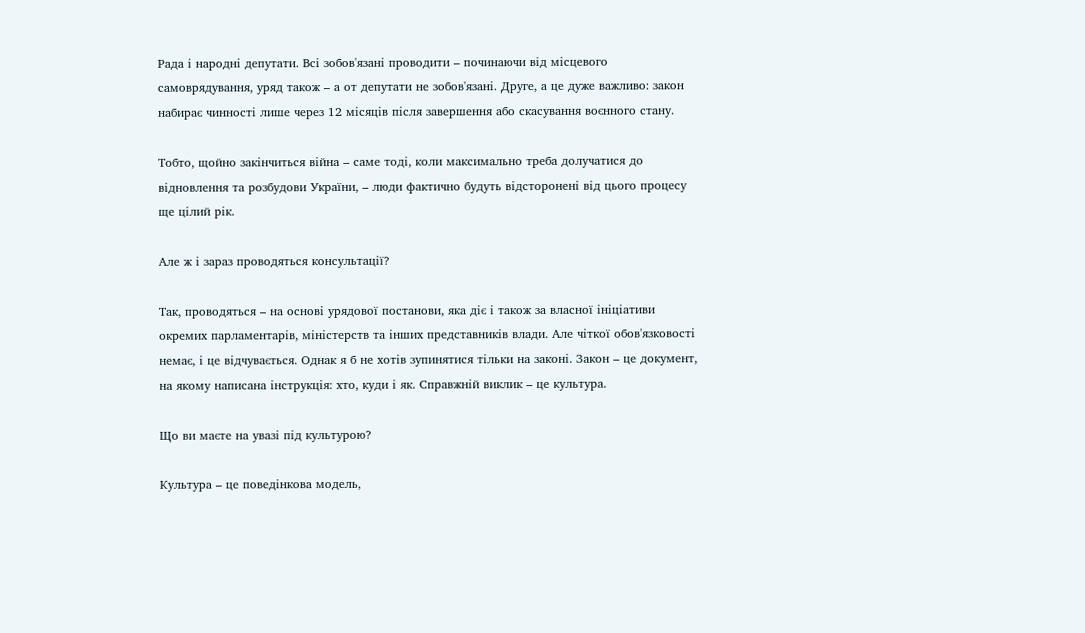Рада і народні депутати. Всі зобов'язані проводити – починаючи від місцевого самоврядування, уряд також – а от депутати не зобов'язані. Друге, а це дуже важливо: закон набирає чинності лише через 12 місяців після завершення або скасування воєнного стану.

Тобто, щойно закінчиться війна – саме тоді, коли максимально треба долучатися до відновлення та розбудови України, – люди фактично будуть відсторонені від цього процесу ще цілий рік.

Але ж і зараз проводяться консультації?

Так, проводяться – на основі урядової постанови, яка діє і також за власної ініціативи окремих парламентарів, міністерств та інших представників влади. Але чіткої обов'язковості немає, і це відчувається. Однак я б не хотів зупинятися тільки на законі. Закон – це документ, на якому написана інструкція: хто, куди і як. Справжній виклик – це культура.

Що ви маєте на увазі під культурою?

Культура – це поведінкова модель,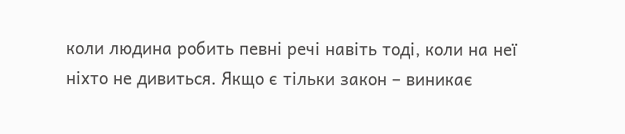коли людина робить певні речі навіть тоді, коли на неї ніхто не дивиться. Якщо є тільки закон – виникає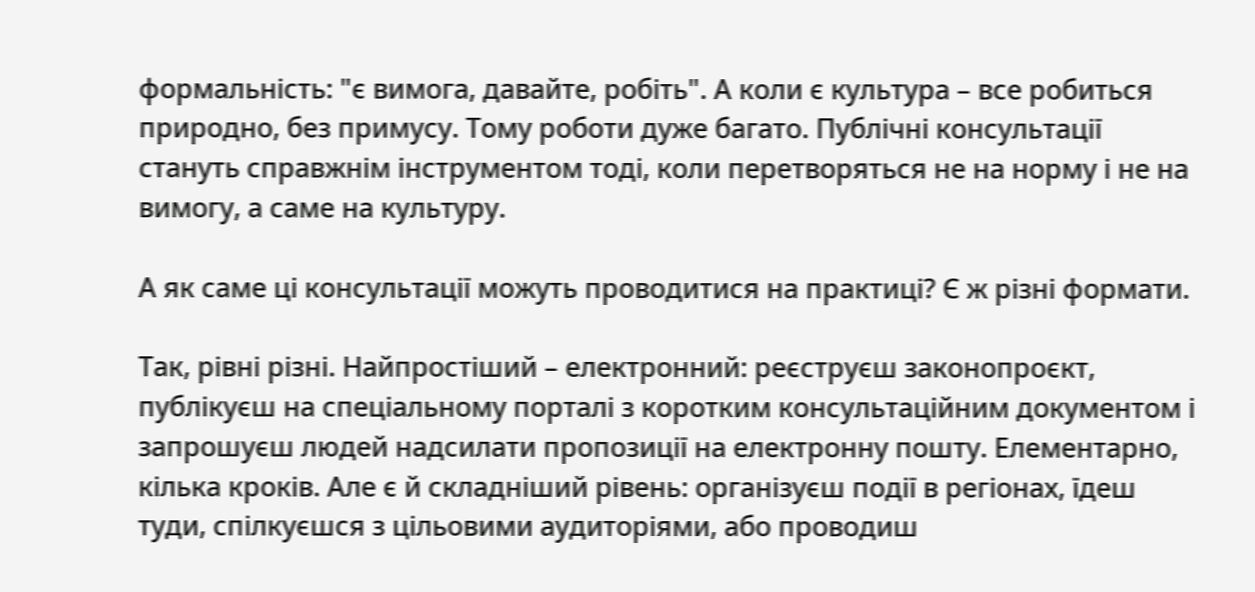формальність: "є вимога, давайте, робіть". А коли є культура – все робиться природно, без примусу. Тому роботи дуже багато. Публічні консультації стануть справжнім інструментом тоді, коли перетворяться не на норму і не на вимогу, а саме на культуру.

А як саме ці консультації можуть проводитися на практиці? Є ж різні формати.

Так, рівні різні. Найпростіший – електронний: реєструєш законопроєкт, публікуєш на спеціальному порталі з коротким консультаційним документом і запрошуєш людей надсилати пропозиції на електронну пошту. Елементарно, кілька кроків. Але є й складніший рівень: організуєш події в регіонах, їдеш туди, спілкуєшся з цільовими аудиторіями, або проводиш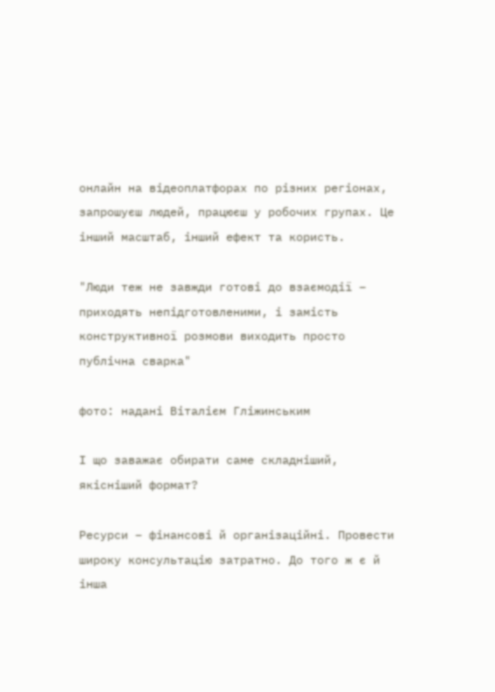онлайн на відеоплатфорах по різних регіонах, запрошуєш людей, працюєш у робочих групах. Це інший масштаб, інший ефект та користь.

"Люди теж не завжди готові до взаємодії – приходять непідготовленими, і замість конструктивної розмови виходить просто публічна сварка"

фото: надані Віталієм Гліжинським

І що заважає обирати саме складніший, якісніший формат?

Ресурси – фінансові й організаційні. Провести широку консультацію затратно. До того ж є й інша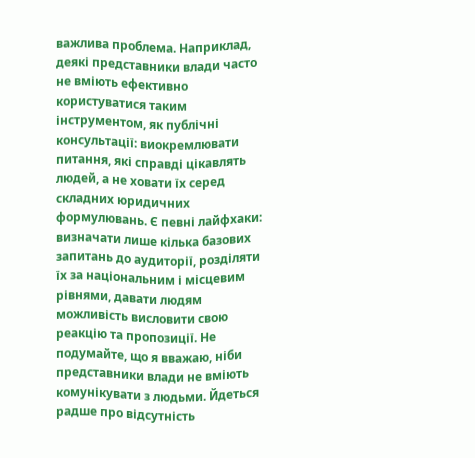важлива проблема. Наприклад, деякі представники влади часто не вміють ефективно користуватися таким інструментом, як публічні консультації: виокремлювати питання, які справді цікавлять людей, а не ховати їх серед складних юридичних формулювань. Є певні лайфхаки: визначати лише кілька базових запитань до аудиторії, розділяти їх за національним і місцевим рівнями, давати людям можливість висловити свою реакцію та пропозиції. Не подумайте, що я вважаю, ніби представники влади не вміють комунікувати з людьми. Йдеться радше про відсутність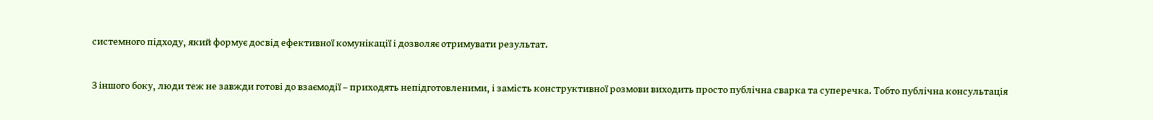системного підходу, який формує досвід ефективної комунікації і дозволяє отримувати результат.

З іншого боку, люди теж не завжди готові до взаємодії – приходять непідготовленими, і замість конструктивної розмови виходить просто публічна сварка та суперечка. Тобто публічна консультація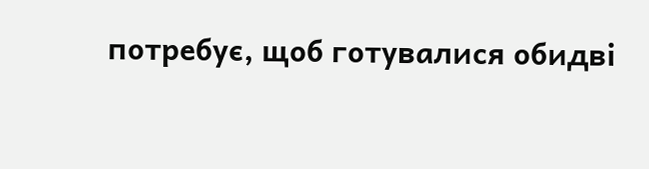потребує, щоб готувалися обидві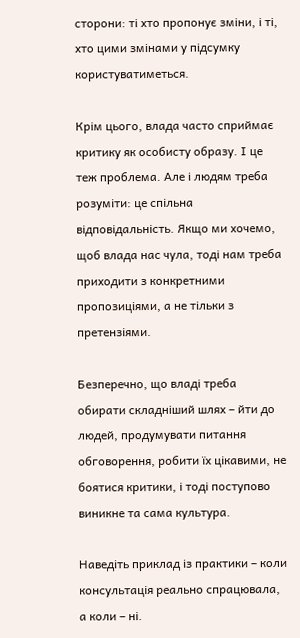сторони: ті хто пропонує зміни, і ті, хто цими змінами у підсумку користуватиметься.

Крім цього, влада часто сприймає критику як особисту образу. І це теж проблема. Але і людям треба розуміти: це спільна відповідальність. Якщо ми хочемо, щоб влада нас чула, тоді нам треба приходити з конкретними пропозиціями, а не тільки з претензіями.

Безперечно, що владі треба обирати складніший шлях – йти до людей, продумувати питання обговорення, робити їх цікавими, не боятися критики, і тоді поступово виникне та сама культура.

Наведіть приклад із практики – коли консультація реально спрацювала, а коли – ні.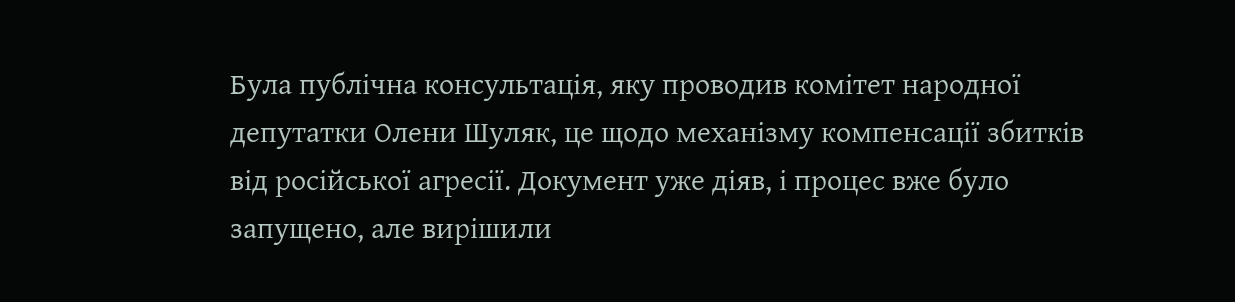Була публічна консультація, яку проводив комітет народної депутатки Олени Шуляк, це щодо механізму компенсації збитків від російської агресії. Документ уже діяв, і процес вже було запущено, але вирішили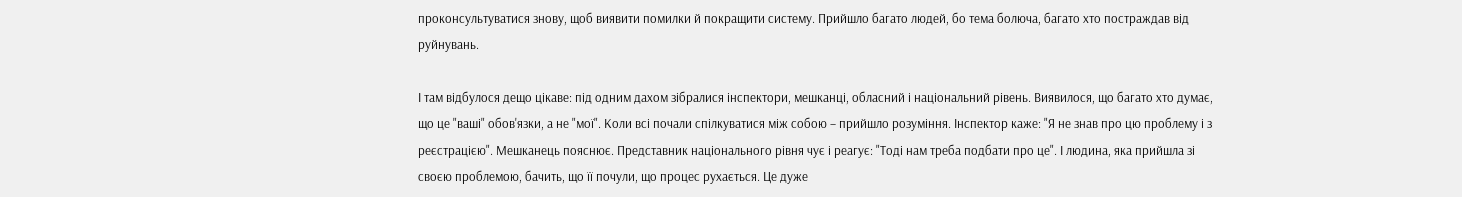проконсультуватися знову, щоб виявити помилки й покращити систему. Прийшло багато людей, бо тема болюча, багато хто постраждав від руйнувань.

І там відбулося дещо цікаве: під одним дахом зібралися інспектори, мешканці, обласний і національний рівень. Виявилося, що багато хто думає, що це "ваші" обов'язки, а не "мої". Коли всі почали спілкуватися між собою – прийшло розуміння. Інспектор каже: "Я не знав про цю проблему і з реєстрацією". Мешканець пояснює. Представник національного рівня чує і реагує: "Тоді нам треба подбати про це". І людина, яка прийшла зі своєю проблемою, бачить, що її почули, що процес рухається. Це дуже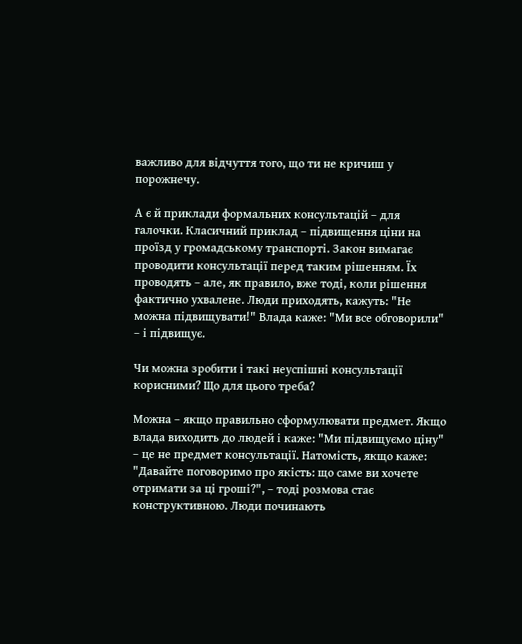важливо для відчуття того, що ти не кричиш у порожнечу.

А є й приклади формальних консультацій – для галочки. Класичний приклад – підвищення ціни на проїзд у громадському транспорті. Закон вимагає проводити консультації перед таким рішенням. Їх проводять – але, як правило, вже тоді, коли рішення фактично ухвалене. Люди приходять, кажуть: "Не можна підвищувати!" Влада каже: "Ми все обговорили" – і підвищує.

Чи можна зробити і такі неуспішні консультації корисними? Що для цього треба?

Можна – якщо правильно сформулювати предмет. Якщо влада виходить до людей і каже: "Ми підвищуємо ціну" – це не предмет консультації. Натомість, якщо каже: "Давайте поговоримо про якість: що саме ви хочете отримати за ці гроші?", – тоді розмова стає конструктивною. Люди починають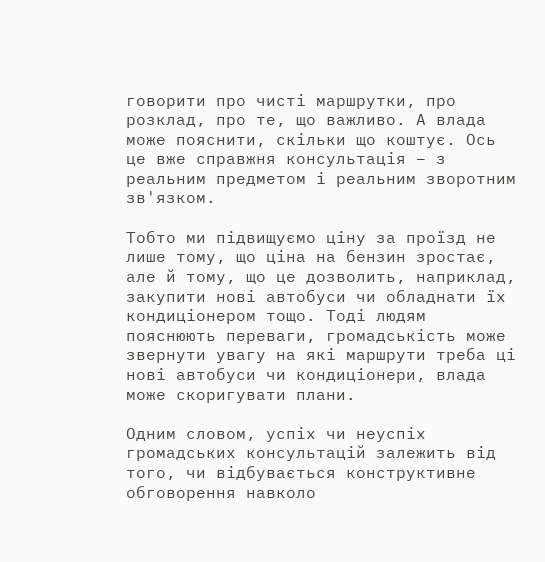говорити про чисті маршрутки, про розклад, про те, що важливо. А влада може пояснити, скільки що коштує. Ось це вже справжня консультація – з реальним предметом і реальним зворотним зв'язком.

Тобто ми підвищуємо ціну за проїзд не лише тому, що ціна на бензин зростає, але й тому, що це дозволить, наприклад, закупити нові автобуси чи обладнати їх кондиціонером тощо. Тоді людям пояснюють переваги, громадськість може звернути увагу на які маршрути треба ці нові автобуси чи кондиціонери, влада може скоригувати плани.

Одним словом, успіх чи неуспіх громадських консультацій залежить від того, чи відбувається конструктивне обговорення навколо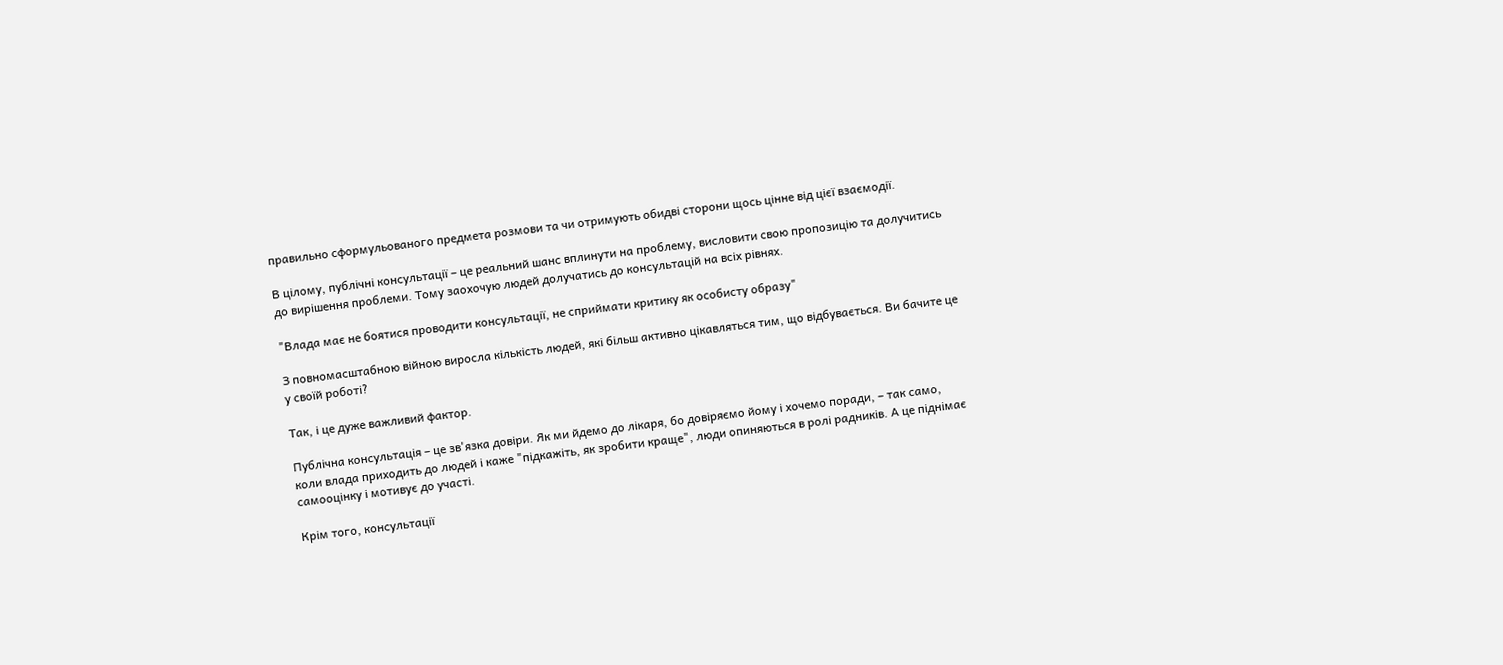правильно сформульованого предмета розмови та чи отримують обидві сторони щось цінне від цієї взаємодії.

В цілому, публічні консультації – це реальний шанс вплинути на проблему, висловити свою пропозицію та долучитись до вирішення проблеми. Тому заохочую людей долучатись до консультацій на всіх рівнях.

"Влада має не боятися проводити консультації, не сприймати критику як особисту образу"

З повномасштабною війною виросла кількість людей, які більш активно цікавляться тим, що відбувається. Ви бачите це у своїй роботі?

Так, і це дуже важливий фактор.

Публічна консультація – це зв'язка довіри. Як ми йдемо до лікаря, бо довіряємо йому і хочемо поради, – так само, коли влада приходить до людей і каже "підкажіть, як зробити краще", люди опиняються в ролі радників. А це піднімає самооцінку і мотивує до участі.

Крім того, консультації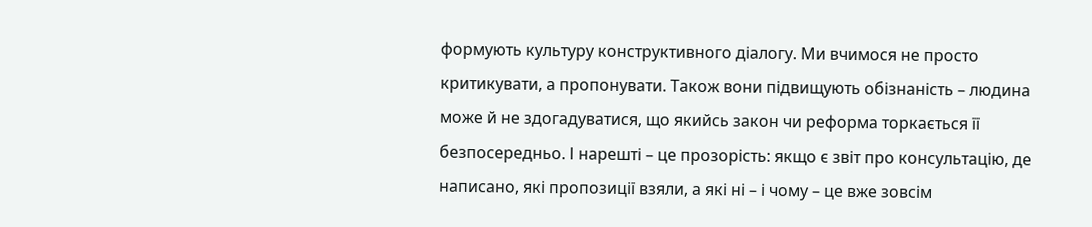формують культуру конструктивного діалогу. Ми вчимося не просто критикувати, а пропонувати. Також вони підвищують обізнаність – людина може й не здогадуватися, що якийсь закон чи реформа торкається її безпосередньо. І нарешті – це прозорість: якщо є звіт про консультацію, де написано, які пропозиції взяли, а які ні – і чому – це вже зовсім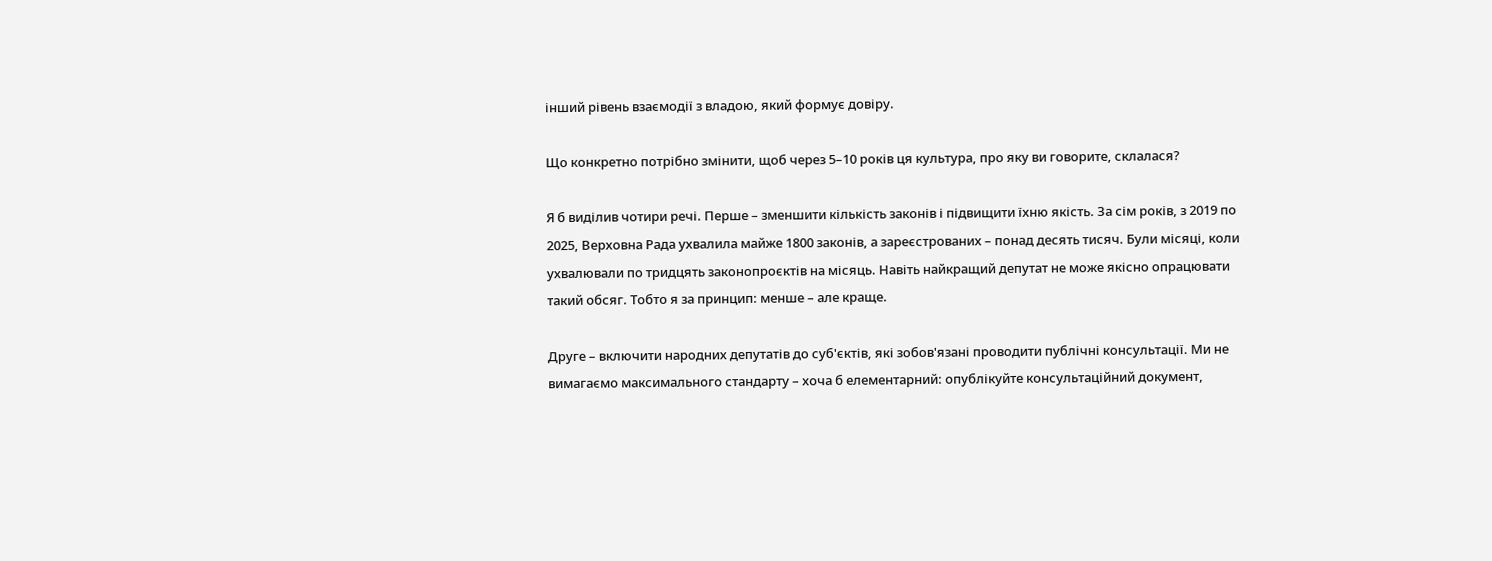інший рівень взаємодії з владою, який формує довіру.

Що конкретно потрібно змінити, щоб через 5–10 років ця культура, про яку ви говорите, склалася?

Я б виділив чотири речі. Перше – зменшити кількість законів і підвищити їхню якість. За сім років, з 2019 по 2025, Верховна Рада ухвалила майже 1800 законів, а зареєстрованих – понад десять тисяч. Були місяці, коли ухвалювали по тридцять законопроєктів на місяць. Навіть найкращий депутат не може якісно опрацювати такий обсяг. Тобто я за принцип: менше – але краще.

Друге – включити народних депутатів до суб'єктів, які зобов'язані проводити публічні консультації. Ми не вимагаємо максимального стандарту – хоча б елементарний: опублікуйте консультаційний документ,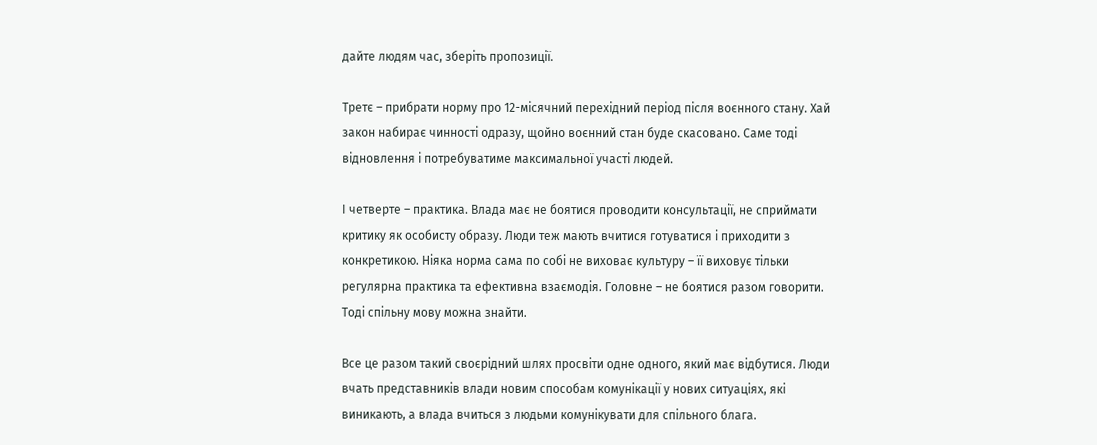дайте людям час, зберіть пропозиції.

Третє – прибрати норму про 12-місячний перехідний період після воєнного стану. Хай закон набирає чинності одразу, щойно воєнний стан буде скасовано. Саме тоді відновлення і потребуватиме максимальної участі людей.

І четверте – практика. Влада має не боятися проводити консультації, не сприймати критику як особисту образу. Люди теж мають вчитися готуватися і приходити з конкретикою. Ніяка норма сама по собі не виховає культуру – її виховує тільки регулярна практика та ефективна взаємодія. Головне – не боятися разом говорити. Тоді спільну мову можна знайти.

Все це разом такий своєрідний шлях просвіти одне одного, який має відбутися. Люди вчать представників влади новим способам комунікації у нових ситуаціях, які виникають, а влада вчиться з людьми комунікувати для спільного блага.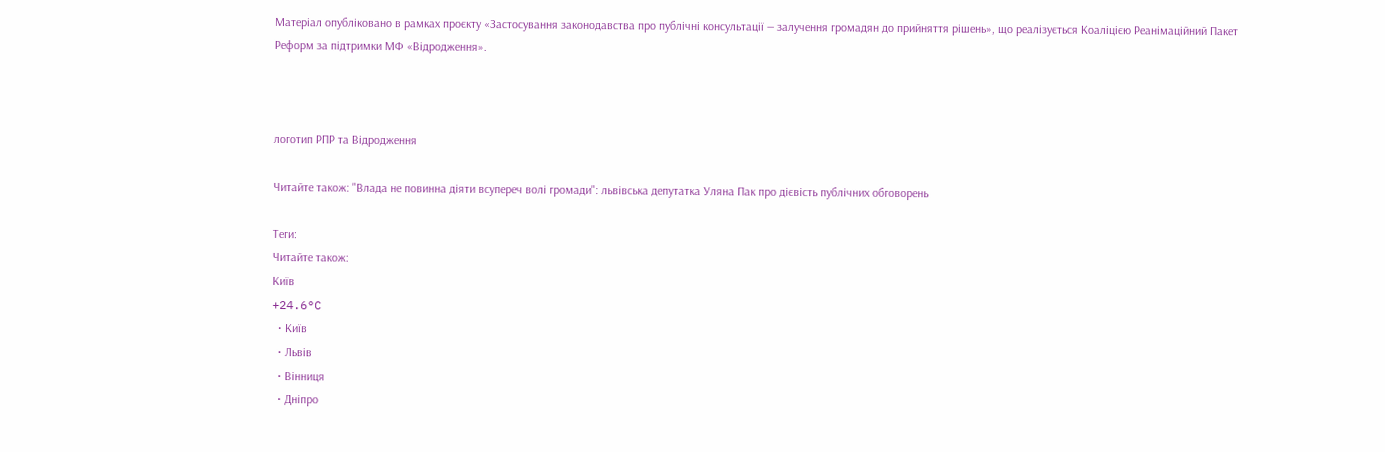Матеріал опубліковано в рамках проєкту «Застосування законодавства про публічні консультації — залучення громадян до прийняття рішень», що реалізується Коаліцією Реанімаційний Пакет Реформ за підтримки МФ «Відродження».



логотип РПР та Відродження

Читайте також: "Влада не повинна діяти всупереч волі громади": львівська депутатка Уляна Пак про дієвість публічних обговорень

Теги:
Читайте також:
Київ
+24.6°C
  • Київ
  • Львів
  • Вінниця
  • Дніпро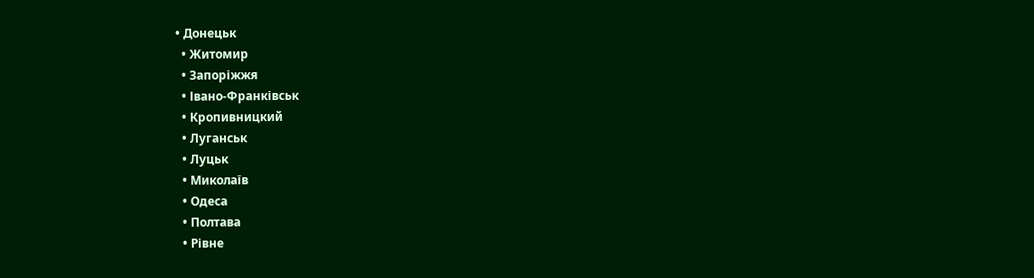• Донецьк
  • Житомир
  • Запоріжжя
  • Івано-Франківськ
  • Кропивницкий
  • Луганськ
  • Луцьк
  • Миколаїв
  • Одеса
  • Полтава
  • Рівне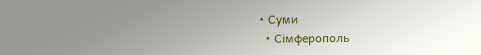• Суми
  • Сімферополь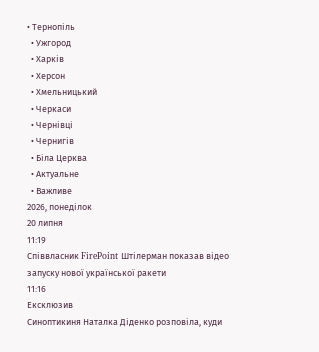• Тернопіль
  • Ужгород
  • Харків
  • Херсон
  • Хмельницький
  • Черкаси
  • Чернівці
  • Чернигів
  • Біла Церква
  • Актуальне
  • Важливе
2026, понедiлок
20 липня
11:19
Співвласник FirePoint Штілерман показав відео запуску нової української ракети
11:16
Ексклюзив
Синоптикиня Наталка Діденко розповіла, куди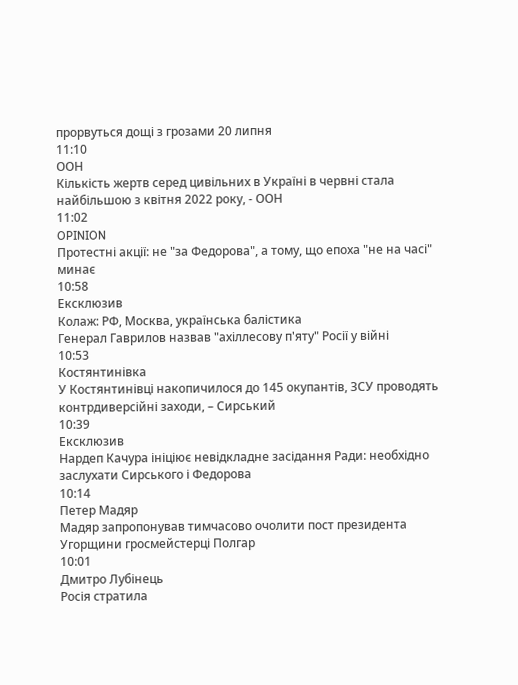прорвуться дощі з грозами 20 липня
11:10
ООН
Кількість жертв серед цивільних в Україні в червні стала найбільшою з квітня 2022 року, - ООН
11:02
OPINION
Протестні акції: не "за Федорова", а тому, що епоха "не на часі" минає
10:58
Ексклюзив
Колаж: РФ, Москва, українська балістика
Генерал Гаврилов назвав "ахіллесову п'яту" Росії у війні
10:53
Костянтинівка
У Костянтинівці накопичилося до 145 окупантів, ЗСУ проводять контрдиверсійні заходи, – Сирський
10:39
Ексклюзив
Нардеп Качура ініціює невідкладне засідання Ради: необхідно заслухати Сирського і Федорова
10:14
Петер Мадяр
Мадяр запропонував тимчасово очолити пост президента Угорщини гросмейстерці Полгар
10:01
Дмитро Лубінець
Росія стратила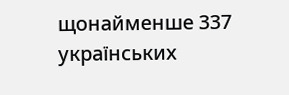щонайменше 337 українських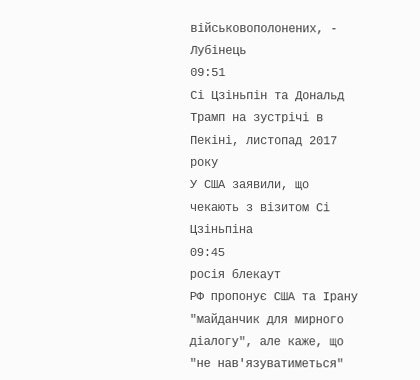військовополонених, - Лубінець
09:51
Сі Цзіньпін та Дональд Трамп на зустрічі в Пекіні, листопад 2017 року
У США заявили, що чекають з візитом Сі Цзіньпіна
09:45
росія блекаут
РФ пропонує США та Ірану "майданчик для мирного діалогу", але каже, що "не нав'язуватиметься"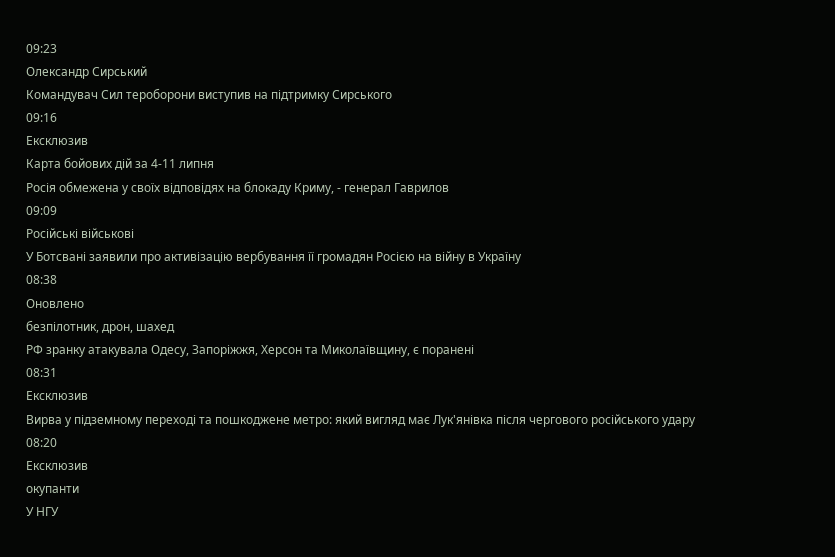09:23
Олександр Сирський
Командувач Сил тероборони виступив на підтримку Сирського
09:16
Ексклюзив
Карта бойових дій за 4-11 липня
Росія обмежена у своїх відповідях на блокаду Криму, - генерал Гаврилов
09:09
Російські військові
У Ботсвані заявили про активізацію вербування її громадян Росією на війну в Україну
08:38
Оновлено
безпілотник, дрон, шахед
РФ зранку атакувала Одесу, Запоріжжя, Херсон та Миколаївщину, є поранені
08:31
Ексклюзив
Вирва у підземному переході та пошкоджене метро: який вигляд має Лук'янівка після чергового російського удару
08:20
Ексклюзив
окупанти
У НГУ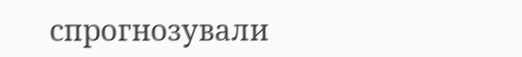спрогнозували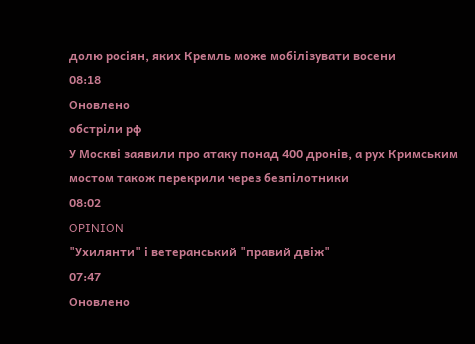долю росіян, яких Кремль може мобілізувати восени
08:18
Оновлено
обстріли рф
У Москві заявили про атаку понад 400 дронів, а рух Кримським мостом також перекрили через безпілотники
08:02
OPINION
"Ухилянти" і ветеранський "правий двіж"
07:47
Оновлено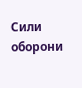Сили оборони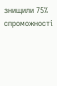знищили 75% спроможності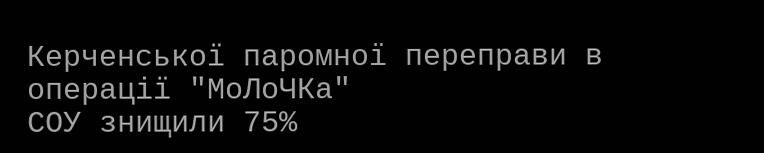Керченської паромної переправи в операції "МоЛоЧКа"
СОУ знищили 75%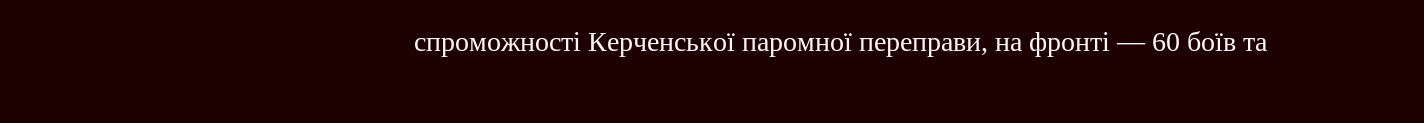спроможності Керченської паромної переправи, на фронті — 60 боїв та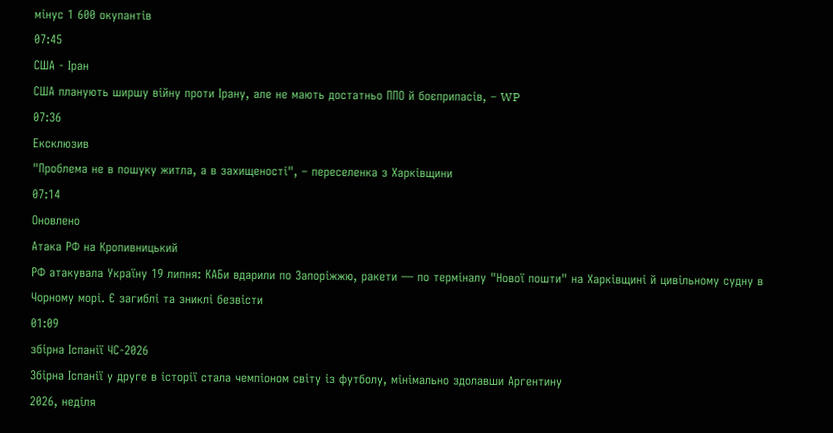мінус 1 600 окупантів
07:45
США - Іран
США планують ширшу війну проти Ірану, але не мають достатньо ППО й боєприпасів, – WP
07:36
Ексклюзив
"Проблема не в пошуку житла, а в захищеності", – переселенка з Харківщини
07:14
Оновлено
Атака РФ на Кропивницький
РФ атакувала Україну 19 липня: КАБи вдарили по Запоріжжю, ракети — по терміналу "Нової пошти" на Харківщині й цивільному судну в Чорному морі. Є загиблі та зниклі безвісти
01:09
збірна Іспанії ЧС-2026
Збірна Іспанії у друге в історії стала чемпіоном світу із футболу, мінімально здолавши Аргентину
2026, неділя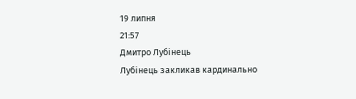19 липня
21:57
Дмитро Лубінець
Лубінець закликав кардинально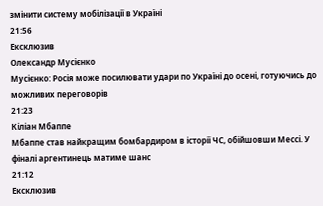змінити систему мобілізації в Україні
21:56
Ексклюзив
Олександр Мусієнко
Мусієнко: Росія може посилювати удари по Україні до осені, готуючись до можливих переговорів
21:23
Кіліан Мбаппе
Мбаппе став найкращим бомбардиром в історії ЧС, обійшовши Мессі. У фіналі аргентинець матиме шанс
21:12
Ексклюзив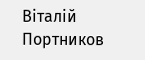Віталій Портников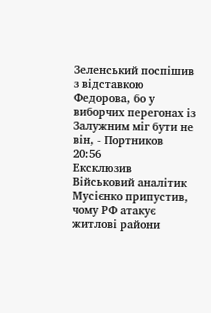Зеленський поспішив з відставкою Федорова, бо у виборчих перегонах із Залужним міг бути не він, - Портников
20:56
Ексклюзив
Військовий аналітик Мусієнко припустив, чому РФ атакує житлові райони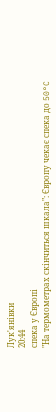Лук'янівки
20:44
спека у Європі
"На термометрах скінчиться шкала": Європу чекає спека до 50°C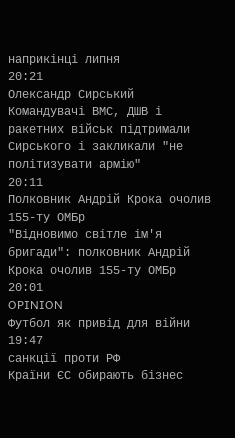наприкінці липня
20:21
Олександр Сирський
Командувачі ВМС, ДШВ і ракетних військ підтримали Сирського і закликали "не політизувати армію"
20:11
Полковник Андрій Крока очолив 155-ту ОМБр
"Відновимо світле ім'я бригади": полковник Андрій Крока очолив 155-ту ОМБр
20:01
OPINION
Футбол як привід для війни
19:47
санкції проти РФ
Країни ЄС обирають бізнес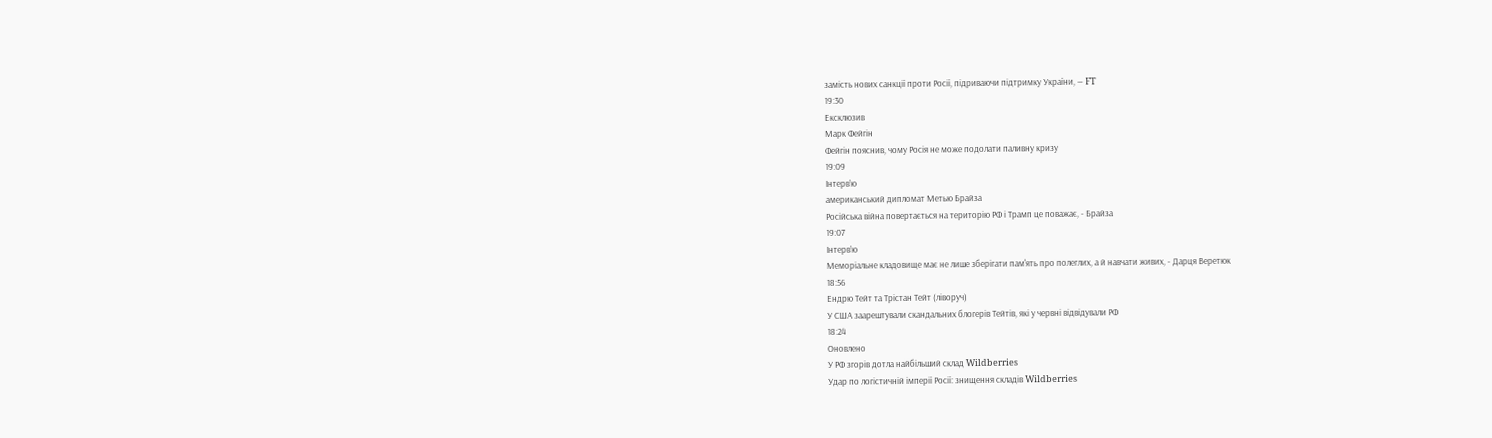замість нових санкції проти Росії, підриваючи підтримку України, — FT
19:30
Ексклюзив
Марк Фейгін
Фейгін пояснив, чому Росія не може подолати паливну кризу
19:09
Інтерв’ю
американський дипломат Метью Брайза
Російська війна повертається на територію РФ і Трамп це поважає, - Брайза
19:07
Інтерв’ю
Меморіальне кладовище має не лише зберігати пам'ять про полеглих, а й навчати живих, - Дарця Веретюк
18:56
Ендрю Тейт та Трістан Тейт (ліворуч)
У США заарештували скандальних блогерів Тейтів, які у червні відвідували РФ
18:24
Оновлено
У РФ згорів дотла найбільший склад Wildberries
Удар по логістичній імперії Росії: знищення складів Wildberries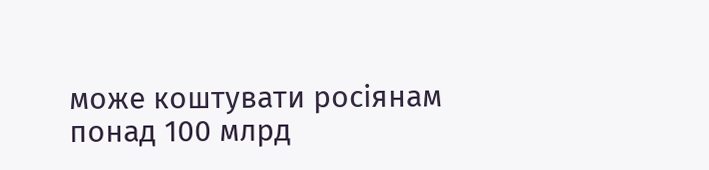може коштувати росіянам понад 100 млрд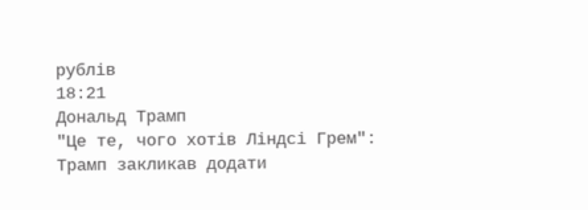рублів
18:21
Дональд Трамп
"Це те, чого хотів Ліндсі Грем": Трамп закликав додати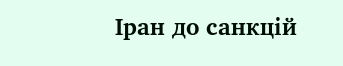Іран до санкцій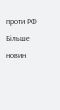проти РФ
Більше новин